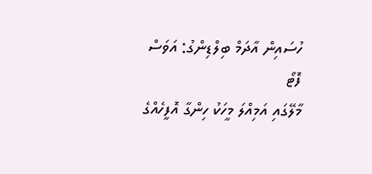ހުސައިން އާދަމް ބިލްޑިންގު: އަވަސް ފޮޓޯ
މާލޭގައި އަމިއްލަ މީހަކު ހިންގާ އޮފީހެއްގެ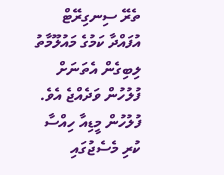ތެރޭ ސިނގިރޭޓް އުފައްދާ ކަމުގެ މައުލޫމާތު ލިބިގެން އެތަނަށް ފުލުހުން ވަދެއްޖެ އެވެ.
ފުލުހުން މީޑިއާ ހިއްސާ ކުރި މެސެޖުގައި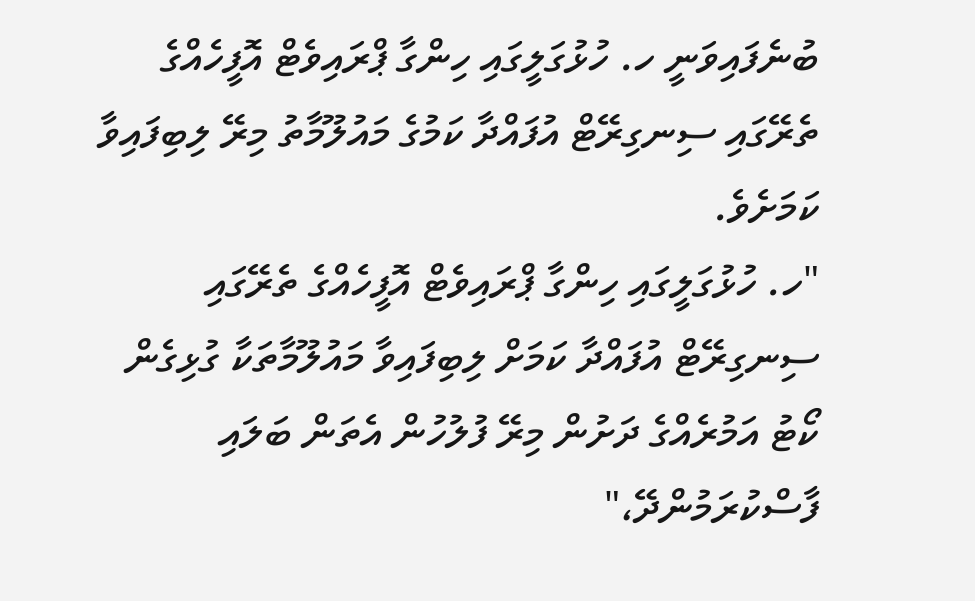ބުނެފައިވަނީ ހ. ހުޅުގަލީގައި ހިންގާ ޕްރައިވެޓް އޮފީހެއްގެ ތެރޭގައި ސިނގިރޭޓް އުފައްދާ ކަމުގެ މައުލޫމާތު މިރޭ ލިބިފައިވާ ކަމަށެވެ.
"ހ. ހުޅުގަލީގައި ހިންގާ ޕްރައިވެޓް އޮފީހެއްގެ ތެރޭގައި ސިނގިރޭޓް އުފައްދާ ކަމަށް ލިބިފައިވާ މައުލޫމާތަކާ ގުޅިގެން ކޯޓު އަމުރެއްގެ ދަށުން މިރޭ ފުލުހުން އެތަން ބަލައި ފާސްކުރަމުންދޭ،"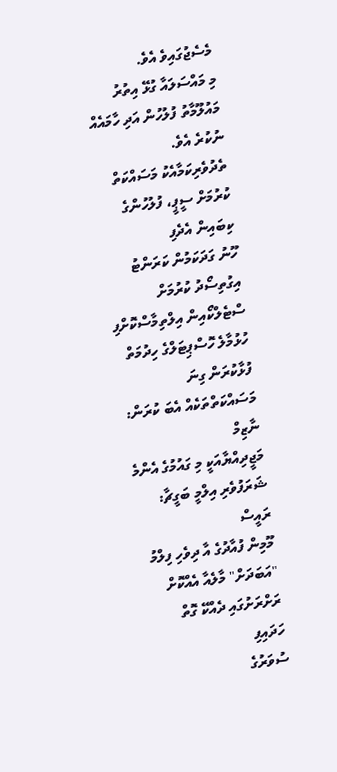މެސެޖުގައިވެ އެވެ.
މި މައްސަލައާ ގުޅޭ އިތުރު މައުލޫމާތު ފުލުހުން އަދި ހާމައެއް ނުކުރެ އެވެ.
ތެދުވެރިކަމާއެކު މަސައްކަތް ކުރުމަށް ސީޕީ، ފުލުހުންގެ ކިބައިން އެދެފި
ހޫނު ގަދަކަމުން ކަރަންޓު އިގުތިސޯދު ކުރުމަށް ސްޓެލްކޯއިން އިލްތިމާސްކޮށްފި
ހުޅުމާލެ ހޮސްޕިޓަލްގެ ހިދުމަތް ފުޅާކުރަން ގިނަ މަސައްކަތްތަކެއް އެބަ ކުރަން: ނާޒިމް
މަޖީދިއްޔާއަކީ މި ގައުމުގެ އެންމެ ޝަރަފުވެރި އިލްމީ ބަގީޗާ: ރައީސް
މޫމިން ފުއާދުގެ އާ ދިވެހި ފިލްމު "އަބަދަށް" މާލެއާ އެއްކޮށް ރަށްރަށުގައި ދެއްކޭ ގޮތް ހަދައިފި
ސުވަރުގެ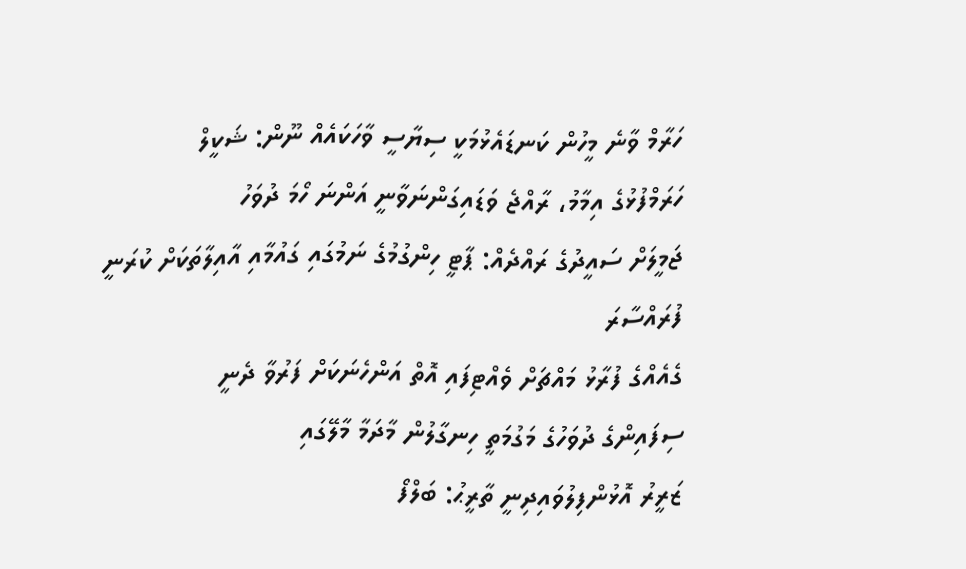ހަރާމް ވާނެ މީހުން ކަނޑައެޅުމަކީ ސިޔާސީ ވާހަކައެއް ނޫން: ޝަކީލް
ހަރަމްފުޅުގެ އިމާމު، ރާއްޖެ ވަޑައިގަންނަވާނީ އަންނަ ހޯމަ ދުވަހު
ޖަމީލަށް ސައީދުގެ ރައްދެއް: ޕާޓީ ހިންގުމުގެ ނަމުގައި ގައުމާއި އާއިލާތަކަށް ކުރަނީ ފުރައްސާރަ
ގެއެއްގެ ފުރާޅު މައްޗަށް ވެއްޓިފައި އޮތް އަންހެނަކަށް ފަރުވާ ދެނީ
ސިފައިންގެ ދުވަހުގެ މަގުމަތީ ހިނގާލުން މާދަމާ މާލޭގައި
ޒަރީރު އޮޅުންފިލުވައިދިނީ ތާރީޙު: ބަލްފޯ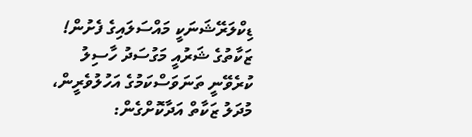ޑިކްލަރޭޝަނަކީ މައްސަލައިގެ ފެށުން!
ޒަކާތުގެ ޝަރުއީ މަގުސަދު ހާސިލު ކުރެވޭނީ ތަނަވަސްކަމުގެ އަހުލުވެރީން، މުދަލު ޒަކާތް އަދާކޮށްގެން: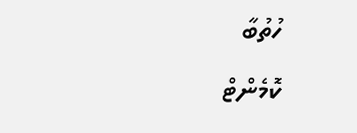ހުތުބާ
ކޮމެންޓް